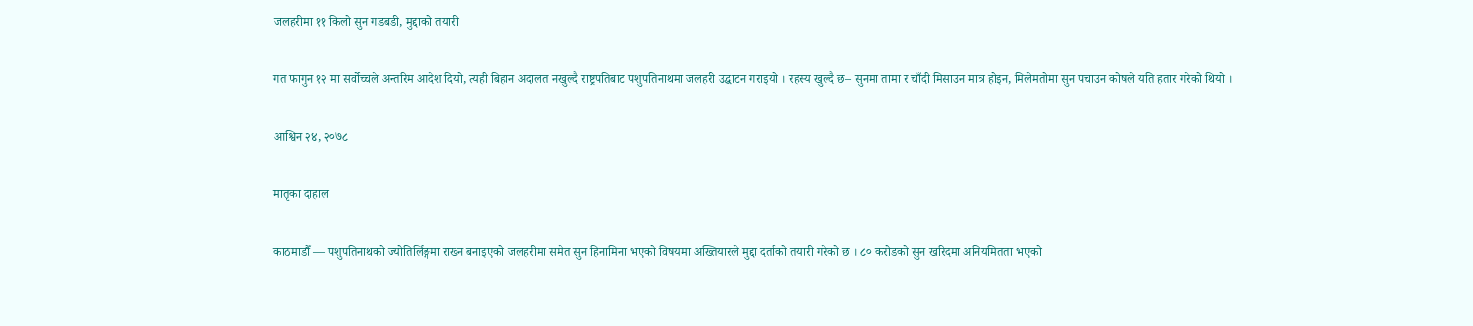जलहरीमा ११ किलो सुन गडबडी, मुद्दाको तयारी

गत फागुन १२ मा सर्वोच्चले अन्तरिम आदेश दियो, त्यही बिहान अदालत नखुल्दै राष्ट्रपतिबाट पशुपतिनाथमा जलहरी उद्घाटन गराइयो । रहस्य खुल्दै छ– सुनमा तामा र चाँदी मिसाउन मात्र होइन, मिलेमतोमा सुन पचाउन कोषले यति हतार गरेको थियो ।

आश्विन २४, २०७८

मातृका दाहाल

काठमाडौँ — पशुपतिनाथको ज्योतिर्लिङ्गमा राख्न बनाइएको जलहरीमा समेत सुन हिनामिना भएको विषयमा अख्तियारले मुद्दा दर्ताको तयारी गरेको छ । ८० करोडको सुन खरिदमा अनियमितता भएको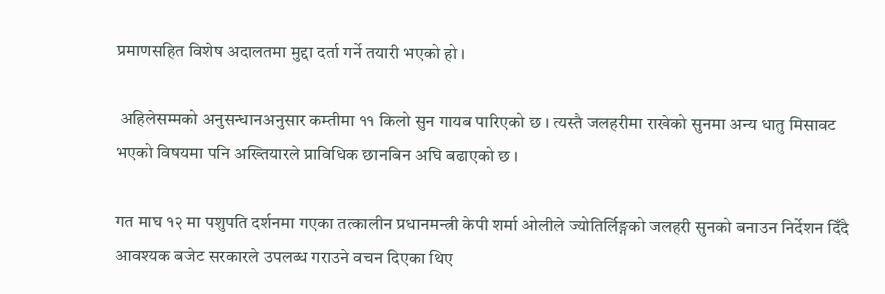प्रमाणसहित विशेष अदालतमा मुद्दा दर्ता गर्ने तयारी भएको हो ।

 अहिलेसम्मको अनुसन्धानअनुसार कम्तीमा ११ किलो सुन गायब पारिएको छ । त्यस्तै जलहरीमा राखेको सुनमा अन्य धातु मिसावट भएको विषयमा पनि अख्तियारले प्राविधिक छानबिन अघि बढाएको छ ।

गत माघ १२ मा पशुपति दर्शनमा गएका तत्कालीन प्रधानमन्त्री केपी शर्मा ओलीले ज्योतिर्लिङ्गको जलहरी सुनको बनाउन निर्देशन दिँदै आवश्यक बजेट सरकारले उपलब्ध गराउने वचन दिएका थिए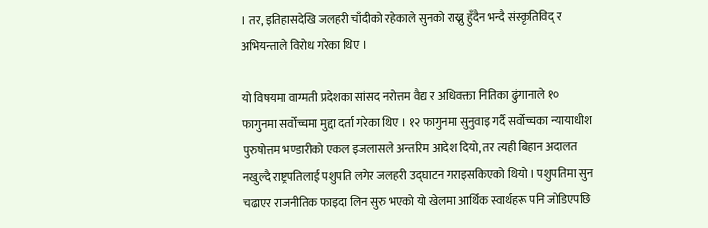। तर, इतिहासदेखि जलहरी चाँदीको रहेकाले सुनको राख्नु हुँदैन भन्दै संस्कृतिविद् र अभियन्ताले विरोध गरेका थिए ।

यो विषयमा वाग्मती प्रदेशका सांसद नरोत्तम वैद्य र अधिवक्ता नितिका ढुंगानाले १० फागुनमा सर्वोच्चमा मुद्दा दर्ता गरेका थिए । १२ फागुनमा सुनुवाइ गर्दै सर्वोच्चका न्यायाधीश पुरुषोत्तम भण्डारीको एकल इजलासले अन्तरिम आदेश दियो, तर त्यही बिहान अदालत नखुल्दै राष्ट्रपतिलाई पशुपति लगेर जलहरी उद्घाटन गराइसकिएको थियो । पशुपतिमा सुन चढाएर राजनीतिक फाइदा लिन सुरु भएको यो खेलमा आर्थिक स्वार्थहरू पनि जोडिएपछि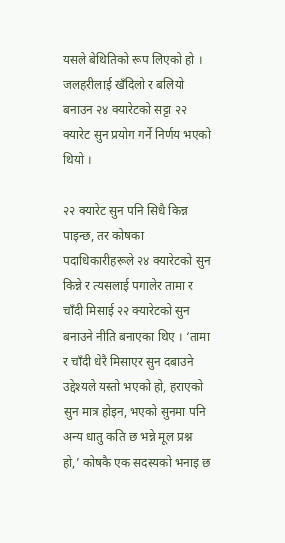यसले बेथितिको रूप लिएको हो । जलहरीलाई खँदिलो र बलियो बनाउन २४ क्यारेटको सट्टा २२ क्यारेट सुन प्रयोग गर्ने निर्णय भएको थियो ।

२२ क्यारेट सुन पनि सिधै किन्न पाइन्छ, तर कोषका पदाधिकारीहरूले २४ क्यारेटको सुन किन्ने र त्यसलाई पगालेर तामा र चाँदी मिसाई २२ क्यारेटको सुन बनाउने नीति बनाएका थिए । ‘तामा र चाँदी धेरै मिसाएर सुन दबाउने उद्देश्यले यस्तो भएको हो, हराएको सुन मात्र होइन, भएको सुनमा पनि अन्य धातु कति छ भन्ने मूल प्रश्न हो,’ कोषकै एक सदस्यको भनाइ छ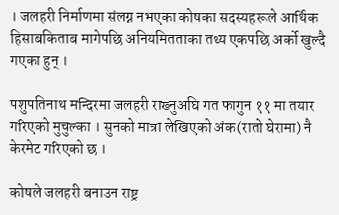। जलहरी निर्माणमा संलग्न नभएका कोषका सदस्यहरूले आर्थिक हिसाबकिताब मागेपछि अनियमितताका तथ्य एकपछि अर्को खुल्दै गएका हुन् ।

पशुपतिनाथ मन्दिरमा जलहरी राख्नुअघि गत फागुन ११ मा तयार गरिएको मुचुल्का । सुनको मात्रा लेखिएको अंक(रातो घेरामा) नै केरमेट गरिएको छ ।

कोषले जलहरी बनाउन राष्ट्र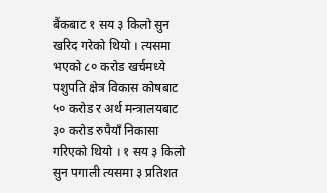बैंकबाट १ सय ३ किलो सुन खरिद गरेको थियो । त्यसमा भएको ८० करोड खर्चमध्ये पशुपति क्षेत्र विकास कोषबाट ५० करोड र अर्थ मन्त्रालयबाट ३० करोड रुपैयाँ निकासा गरिएको थियो । १ सय ३ किलो सुन पगाली त्यसमा ३ प्रतिशत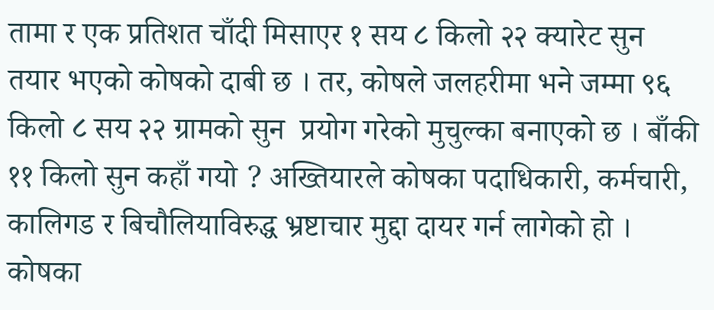तामा र एक प्रतिशत चाँदी मिसाएर १ सय ८ किलो २२ क्यारेट सुन तयार भएको कोषको दाबी छ । तर, कोषले जलहरीमा भने जम्मा ९६ किलो ८ सय २२ ग्रामको सुन  प्रयोग गरेको मुचुल्का बनाएको छ । बाँकी ११ किलो सुन कहाँ गयो ? अख्तियारले कोषका पदाधिकारी, कर्मचारी, कालिगड र बिचौलियाविरुद्ध भ्रष्टाचार मुद्दा दायर गर्न लागेको हो । कोषका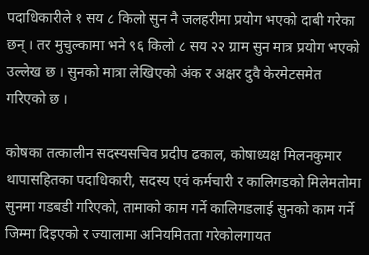पदाधिकारीले १ सय ८ किलो सुन नै जलहरीमा प्रयोग भएको दाबी गरेका छन् । तर मुचुल्कामा भने ९६ किलो ८ सय २२ ग्राम सुन मात्र प्रयोग भएको उल्लेख छ । सुनको मात्रा लेखिएको अंक र अक्षर दुवै केरमेटसमेत गरिएको छ ।

कोषका तत्कालीन सदस्यसचिव प्रदीप ढकाल, कोषाध्यक्ष मिलनकुमार थापासहितका पदाधिकारी, सदस्य एवं कर्मचारी र कालिगडको मिलेमतोमा सुनमा गडबडी गरिएको, तामाको काम गर्ने कालिगडलाई सुनको काम गर्ने जिम्मा दिइएको र ज्यालामा अनियमितता गरेकोलगायत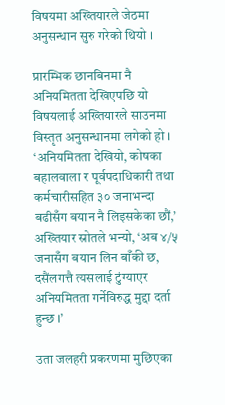विषयमा अख्तियारले जेठमा अनुसन्धान सुरु गरेको थियो ।

प्रारम्भिक छानबिनमा नै अनियमितता देखिएपछि यो विषयलाई अख्तियारले साउनमा विस्तृत अनुसन्धानमा लगेको हो । ‘अनियमितता देखियो, कोषका बहालवाला र पूर्वपदाधिकारी तथा कर्मचारीसहित ३० जनाभन्दा बढीसँग बयान नै लिइसकेका छौं,’ अख्तियार स्रोतले भन्यो, ‘अब ४/५ जनासँग बयान लिन बाँकी छ, दसैंलगत्तै त्यसलाई टुंग्याएर अनियमितता गर्नेविरुद्ध मुद्दा दर्ता हुन्छ ।’

उता जलहरी प्रकरणमा मुछिएका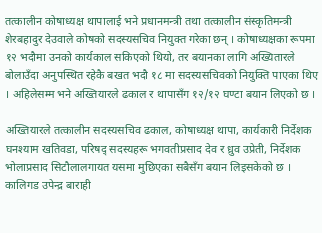तत्कालीन कोषाध्यक्ष थापालाई भने प्रधानमन्त्री तथा तत्कालीन संस्कृतिमन्त्री शेरबहादुर देउवाले कोषको सदस्यसचिव नियुक्त गरेका छन् । कोषाध्यक्षका रूपमा १२ भदौमा उनको कार्यकाल सकिएको थियो, तर बयानका लागि अख्यितारले बोलाउँदा अनुपस्थित रहेकै बखत भदौ १८ मा सदस्यसचिवको नियुक्ति पाएका थिए । अहिलेसम्म भने अख्तियारले ढकाल र थापासँग १२/१२ घण्टा बयान लिएको छ ।

अख्तियारले तत्कालीन सदस्यसचिव ढकाल, कोषाध्यक्ष थापा, कार्यकारी निर्देशक घनश्याम खतिवडा, परिषद् सदस्यहरू भगवतीप्रसाद देव र ध्रुव उप्रेती, निर्देशक भोलाप्रसाद सिटौलालगायत यसमा मुछिएका सबैसँग बयान लिइसकेको छ । कालिगड उपेन्द्र बाराही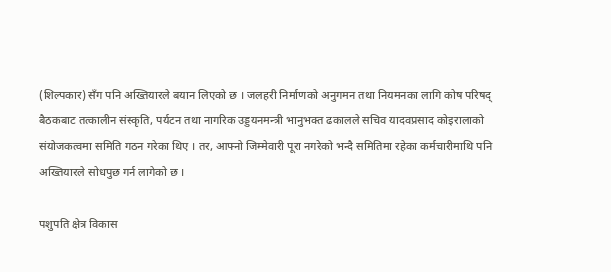(शिल्पकार) सँग पनि अख्तियारले बयान लिएको छ । जलहरी निर्माणको अनुगमन तथा नियमनका लागि कोष परिषद् बैठकबाट तत्कालीन संस्कृति, पर्यटन तथा नागरिक उड्डयनमन्त्री भानुभक्त ढकालले सचिव यादवप्रसाद कोइरालाको संयोजकत्वमा समिति गठन गरेका थिए । तर, आफ्नो जिम्मेवारी पूरा नगरेको भन्दै समितिमा रहेका कर्मचारीमाथि पनि अख्तियारले सोधपुछ गर्न लागेको छ ।

पशुपति क्षेत्र विकास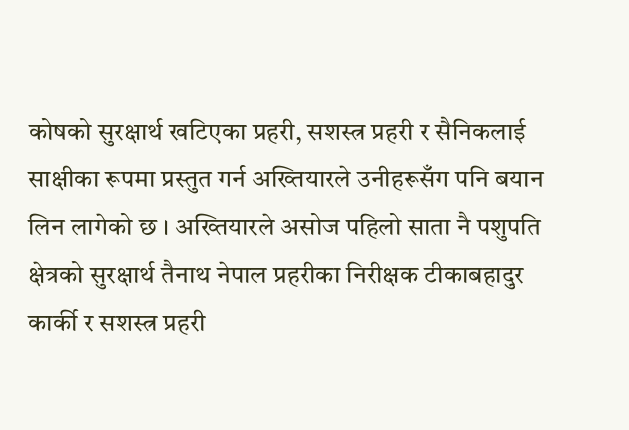कोषको सुरक्षार्थ खटिएका प्रहरी, सशस्त्र प्रहरी र सैनिकलाई साक्षीका रूपमा प्रस्तुत गर्न अख्तियारले उनीहरूसँग पनि बयान लिन लागेको छ । अख्तियारले असोज पहिलो साता नै पशुपति क्षेत्रको सुरक्षार्थ तैनाथ नेपाल प्रहरीका निरीक्षक टीकाबहादुर कार्की र सशस्त्र प्रहरी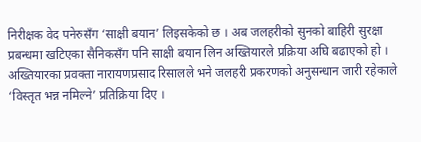निरीक्षक वेद पनेरुसँग ‘साक्षी बयान’ लिइसकेको छ । अब जलहरीको सुनको बाहिरी सुरक्षा प्रबन्धमा खटिएका सैनिकसँग पनि साक्षी बयान लिन अख्तियारले प्रक्रिया अघि बढाएको हो । अख्तियारका प्रवक्ता नारायणप्रसाद रिसालले भने जलहरी प्रकरणको अनुसन्धान जारी रहेकाले ‘विस्तृत भन्न नमिल्ने’ प्रतिक्रिया दिए ।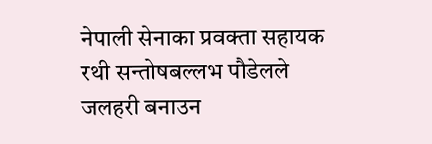नेपाली सेनाका प्रवक्ता सहायक रथी सन्तोषबल्लभ पौडेलले जलहरी बनाउन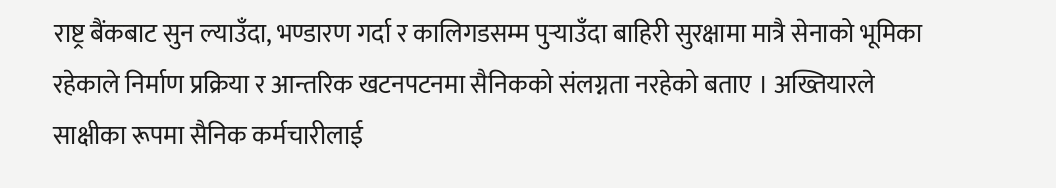राष्ट्र बैंकबाट सुन ल्याउँदा, भण्डारण गर्दा र कालिगडसम्म पुर्‍याउँदा बाहिरी सुरक्षामा मात्रै सेनाको भूमिका रहेकाले निर्माण प्रक्रिया र आन्तरिक खटनपटनमा सैनिकको संलग्नता नरहेको बताए । अख्तियारले साक्षीका रूपमा सैनिक कर्मचारीलाई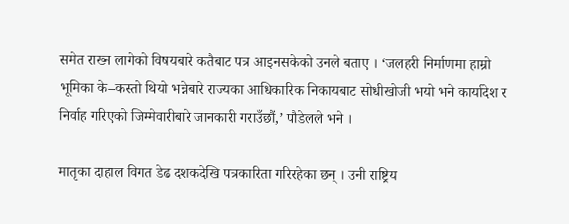समेत राख्न लागेको विषयबारे कतैबाट पत्र आइनसकेको उनले बताए । ‘जलहरी निर्माणमा हाम्रो भूमिका के–कस्तो थियो भन्नेबारे राज्यका आधिकारिक निकायबाट सोधीखोजी भयो भने कार्यादेश र निर्वाह गरिएको जिम्मेवारीबारे जानकारी गराउँछौं,’ पौडेलले भने ।

मातृका दाहाल विगत डेढ दशकदेखि पत्रकारिता गरिरहेका छन् । उनी राष्ट्रिय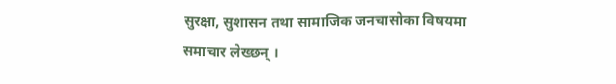सुरक्षा, सुशासन तथा सामाजिक जनचासोका विषयमा समाचार लेख्छन् ।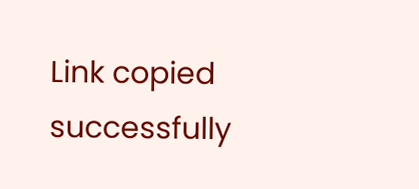Link copied successfully